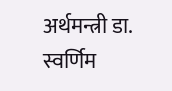अर्थमन्त्री डा. स्वर्णिम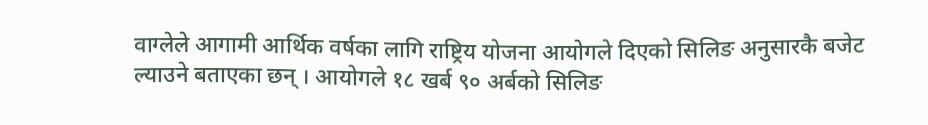वाग्लेले आगामी आर्थिक वर्षका लागि राष्ट्रिय योजना आयोगले दिएको सिलिङ अनुसारकै बजेट ल्याउने बताएका छन् । आयोगले १८ खर्ब ९० अर्बको सिलिङ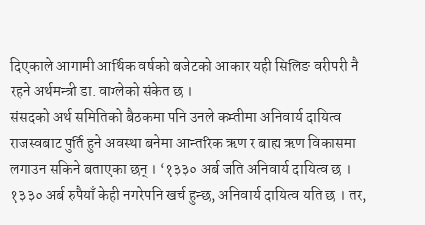दिएकाले आगामी आर्थिक वर्षको बजेटको आकार यही सिलिङ वरीपरी नै रहने अर्थमन्त्री डा. वाग्लेको संकेत छ ।
संसदको अर्थ समितिको बैठकमा पनि उनले कम्तीमा अनिवार्य दायित्व राजस्वबाट पुर्ति हुने अवस्था बनेमा आन्तरिक ऋण र बाह्य ऋण विकासमा लगाउन सकिने बताएका छन् । ‘१३३० अर्ब जति अनिवार्य दायित्व छ । १३३० अर्ब रुपैयाँ केही नगरेपनि खर्च हुन्छ, अनिवार्य दायित्व यति छ । तर,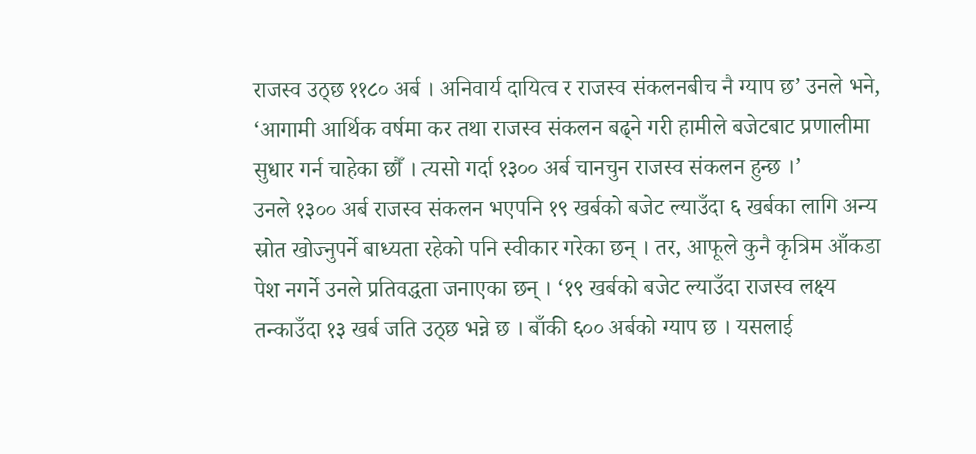राजस्व उठ्छ ११८० अर्ब । अनिवार्य दायित्व र राजस्व संकलनबीच नै ग्याप छ’ उनले भने, ‘आगामी आर्थिक वर्षमा कर तथा राजस्व संकलन बढ्ने गरी हामीले बजेटबाट प्रणालीमा सुधार गर्न चाहेका छौँ । त्यसो गर्दा १३०० अर्ब चानचुन राजस्व संकलन हुन्छ ।’
उनले १३०० अर्ब राजस्व संकलन भएपनि १९ खर्बको बजेट ल्याउँदा ६ खर्बका लागि अन्य स्रोत खोज्नुपर्ने बाध्यता रहेको पनि स्वीकार गरेका छन् । तर, आफूले कुनै कृत्रिम आँकडा पेश नगर्ने उनले प्रतिवद्धता जनाएका छन् । ‘१९ खर्बको बजेट ल्याउँदा राजस्व लक्ष्य तन्काउँदा १३ खर्ब जति उठ्छ भन्ने छ । बाँकी ६०० अर्बको ग्याप छ । यसलाई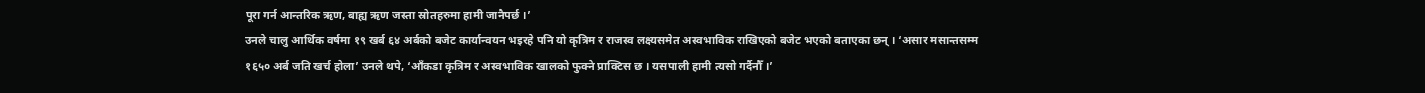पूरा गर्न आन्तरिक ऋण, बाह्य ऋण जस्ता स्रोतहरुमा हामी जानैपर्छ ।’
उनले चालु आर्थिक वर्षमा १९ खर्ब ६४ अर्बको बजेट कार्यान्वयन भइरहे पनि यो कृत्रिम र राजस्व लक्ष्यसमेत अस्वभाविक राखिएको बजेट भएको बताएका छन् । ‘असार मसान्तसम्म १६५० अर्ब जति खर्च होला’ उनले थपे, ‘आँकडा कृत्रिम र अस्वभाविक खालको फुक्ने प्राक्टिस छ । यसपाली हामी त्यसो गर्दैनौँ ।’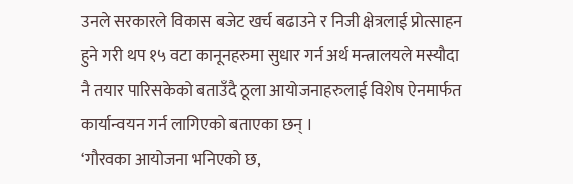उनले सरकारले विकास बजेट खर्च बढाउने र निजी क्षेत्रलाई प्रोत्साहन हुने गरी थप १५ वटा कानूनहरुमा सुधार गर्न अर्थ मन्त्रालयले मस्यौदा नै तयार पारिसकेको बताउँदै ठूला आयोजनाहरुलाई विशेष ऐनमार्फत कार्यान्वयन गर्न लागिएको बताएका छन् ।
‘गौरवका आयोजना भनिएको छ,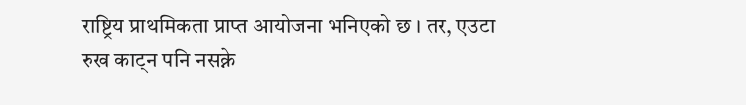राष्ट्रिय प्राथमिकता प्राप्त आयोजना भनिएको छ । तर, एउटा रुख काट्न पनि नसक्ने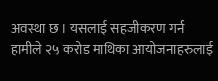अवस्था छ । यसलाई सहजीकरण गर्न हामीले २५ करोड माथिका आयोजनाहरुलाई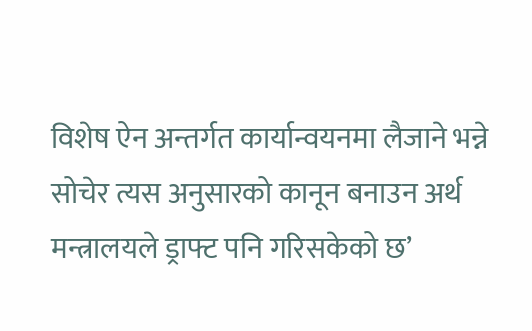विशेष ऐन अन्तर्गत कार्यान्वयनमा लैजाने भन्ने सोचेर त्यस अनुसारको कानून बनाउन अर्थ मन्त्रालयले ड्राफ्ट पनि गरिसकेको छ’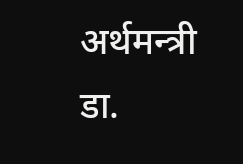अर्थमन्त्री डा.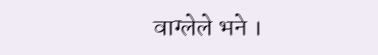वाग्लेले भने ।